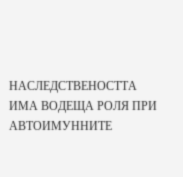НАСЛЕДСТВЕНОСТТА ИМА ВОДЕЩА РОЛЯ ПРИ
АВТОИМУННИТЕ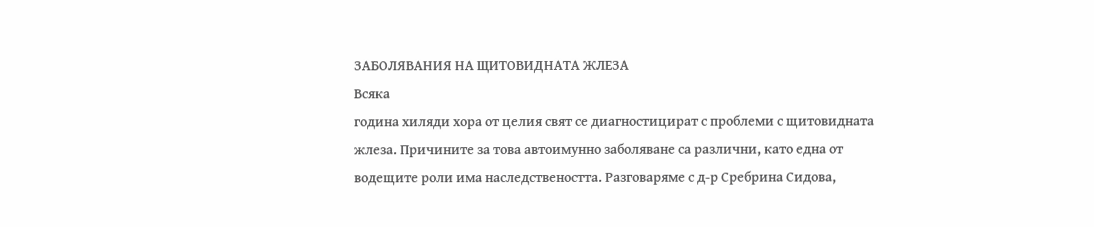ЗАБОЛЯВАНИЯ НА ЩИТОВИДНАТА ЖЛЕЗА
Всяка
година хиляди хора от целия свят се диагностицират с проблеми с щитовидната
жлеза. Причините за това автоимунно заболяване са различни, като една от
водещите роли има наследствеността. Разговаряме с д-р Сребрина Сидова,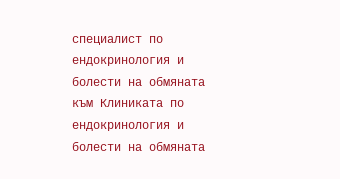специалист по ендокринология и болести на обмяната към Клиниката по
ендокринология и болести на обмяната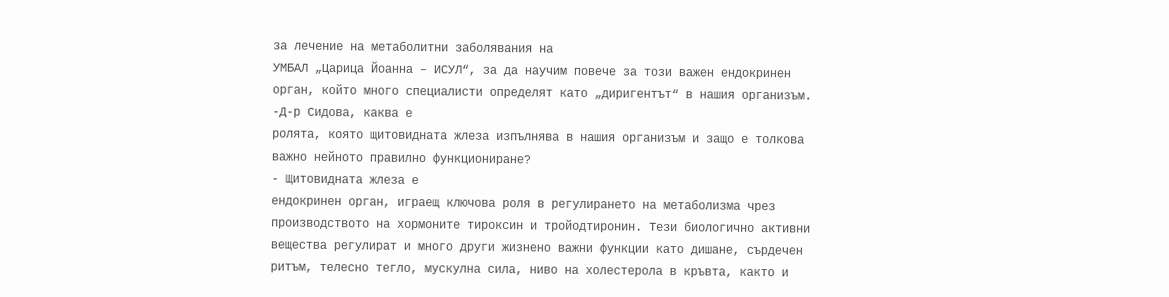за лечение на метаболитни заболявания на
УМБАЛ „Царица Йоанна – ИСУЛ“, за да научим повече за този важен ендокринен
орган, който много специалисти определят като „диригентът“ в нашия организъм.
-Д-р Сидова, каква е
ролята, която щитовидната жлеза изпълнява в нашия организъм и защо е толкова
важно нейното правилно функциониране?
- Щитовидната жлеза е
ендокринен орган, играещ ключова роля в регулирането на метаболизма чрез
производството на хормоните тироксин и тройодтиронин. Тези биологично активни
вещества регулират и много други жизнено важни функции като дишане, сърдечен
ритъм, телесно тегло, мускулна сила, ниво на холестерола в кръвта, както и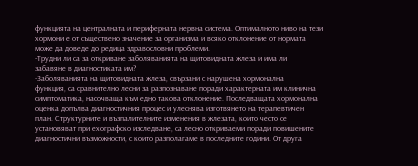функцията на централната и периферната нервна система. Оптималното ниво на тези
хормони е от съществено значение за организма и всяко отклонение от нормата
може да доведе до редица здравословни проблеми.
-Трудни ли са за откриване заболяванията на щитовидната жлеза и има ли
забавяне в диагностиката им?
-Заболяванията на щитовидната жлеза, свързани с нарушена хормонална
функция, са сравнително лесни за разпознаване поради характерната им клинична
симптоматика, насочваща към едно такова отклонение. Последващата хормонална
оценка допълва диагностичния процес и улеснява изготвянето на терапевтичен
план. Структурните и възпалителните изменения в жлезата, които често се
установяват при ехографско изследване, са лесно откриваеми поради повишените
диагностични възможности, с които разполагаме в последните години. От друга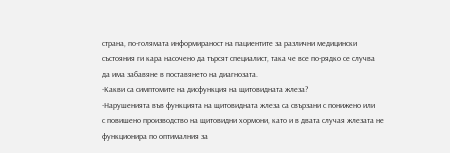страна, по-голямата информираност на пациентите за различни медицински
състояния ги кара насочено да търсят специалист, така че все по-рядко се случва
да има забaвяне в поставянето на диагнозата.
-Какви са симптомите на дисфункция на щитовидната жлеза?
-Нарушенията във функцията на щитовидната жлеза са свързани с понижено или
с повишено производство на щитовидни хормони, като и в двата случая жлезата не
функционира по оптималния за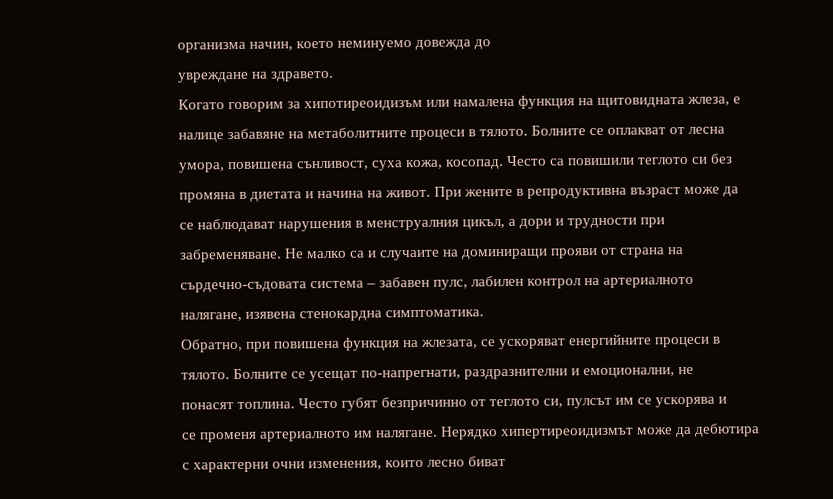организма начин, което неминуемо довежда до
увреждане на здравето.
Когато говорим за хипотиреоидизъм или намалена функция на щитовидната жлеза, е
налице забавяне на метаболитните процеси в тялото. Болните се оплакват от лесна
умора, повишена сънливост, суха кожа, косопад. Често са повишили теглото си без
промяна в диетата и начина на живот. При жените в репродуктивна възраст може да
се наблюдават нарушения в менструалния цикъл, а дори и трудности при
забременяване. Не малко са и случаите на доминиращи прояви от страна на
сърдечно-съдовата система – забавен пулс, лабилен контрол на артериалното
налягане, изявена стенокардна симптоматика.
Обратно, при повишена функция на жлезата, се ускоряват енергийните процеси в
тялото. Болните се усещат по-напрегнати, раздразнителни и емоционални, не
понасят топлина. Често губят безпричинно от теглото си, пулсът им се ускорява и
се променя артериалното им налягане. Нерядко хипертиреоидизмът може да дебютира
с характерни очни изменения, които лесно биват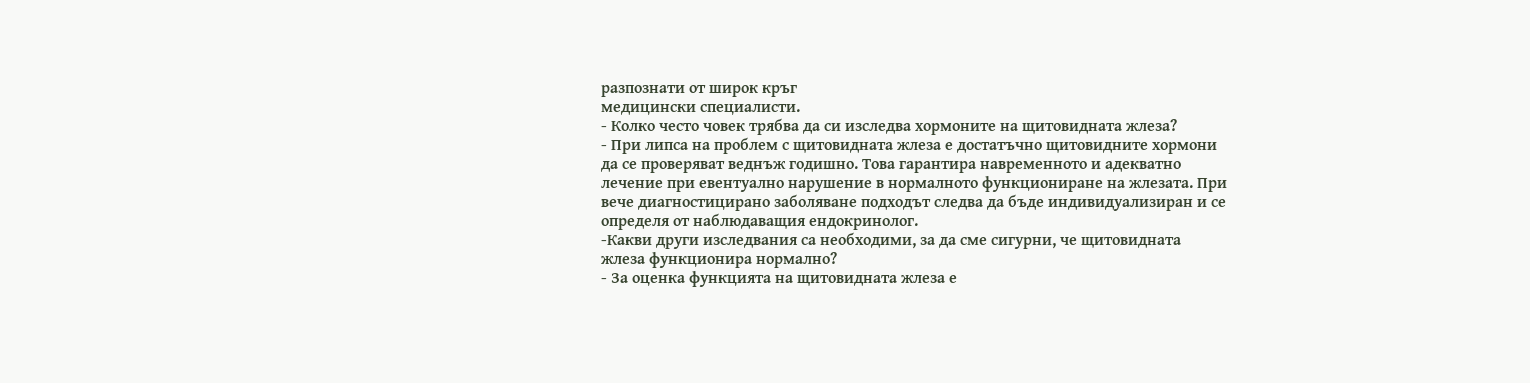разпознати от широк кръг
медицински специалисти.
- Колко често човек трябва да си изследва хормоните на щитовидната жлеза?
- При липса на проблем с щитовидната жлеза е достатъчно щитовидните хормони
да се проверяват веднъж годишно. Това гарантира навременното и адекватно
лечение при евентуално нарушение в нормалното функциониране на жлезата. При
вече диагностицирано заболяване подходът следва да бъде индивидуализиран и се
определя от наблюдаващия ендокринолог.
-Какви други изследвания са необходими, за да сме сигурни, че щитовидната
жлеза функционира нормално?
- За оценка функцията на щитовидната жлеза е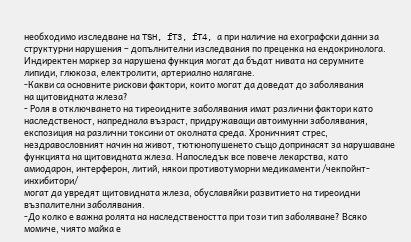необходимо изследване на TSH, fT3, fT4, а при наличие на ехографски данни за
структурни нарушения – допълнителни изследвания по преценка на ендокринолога.
Индиректен маркер за нарушена функция могат да бъдат нивата на серумните
липиди, глюкоза, електролити, артериално налягане.
-Какви са основните рискови фактори, които могат да доведат до заболявания
на щитовидната жлеза?
- Роля в отключването на тиреоидните заболявания имат различни фактори като
наследственост, напреднала възраст, придружаващи автоимунни заболявания,
експозиция на различни токсини от околната среда. Хроничният стрес,
нездравословният начин на живот, тютюнопушенето също допринасят за нарушаване
функцията на щитовидната жлеза. Напоследък все повече лекарства, като
амиодарон, интерферон, литий, някои противотуморни медикаменти /чекпойнт-инхибитори/
могат да увредят щитовидната жлеза, обуславяйки развитието на тиреоидни
възпалителни заболявания.
-До колко е важна ролята на наследствеността при този тип заболяване? Всяко
момиче, чиято майка е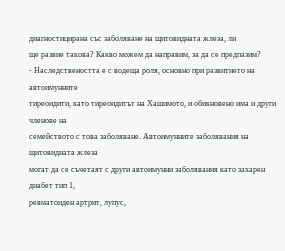диагностицирана със заболяване на щитовидната жлеза, ли
ще развие такова? Какво можем да направим, за да се предпазим?
- Наследствеността е с водеща роля, основно при развитието на автоимунните
тиреоидити, като тиреоидитът на Хашимото, и обикновено има и други членове на
семейството с това заболяване. Автоимунните заболявания на щитовидната жлеза
могат да се съчетаят с други автоимунни заболявания като захарен диабет тип 1,
ревматоиден артрит, лупус,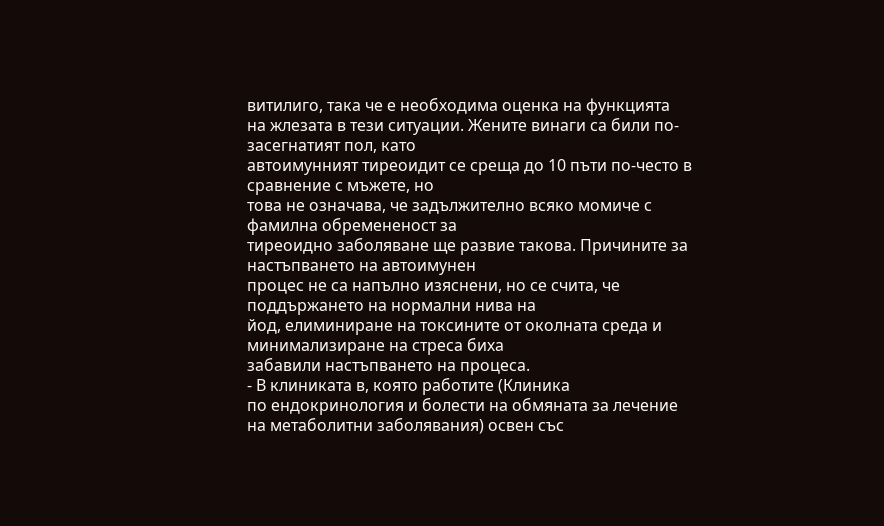витилиго, така че е необходима оценка на функцията
на жлезата в тези ситуации. Жените винаги са били по-засегнатият пол, като
автоимунният тиреоидит се среща до 10 пъти по-често в сравнение с мъжете, но
това не означава, че задължително всяко момиче с фамилна обремененост за
тиреоидно заболяване ще развие такова. Причините за настъпването на автоимунен
процес не са напълно изяснени, но се счита, че поддържането на нормални нива на
йод, елиминиране на токсините от околната среда и минимализиране на стреса биха
забавили настъпването на процеса.
- В клиниката в, която работите (Клиника
по ендокринология и болести на обмяната за лечение на метаболитни заболявания) освен със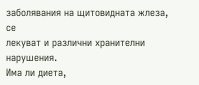заболявания на щитовидната жлеза, се
лекуват и различни хранителни нарушения.
Има ли диета,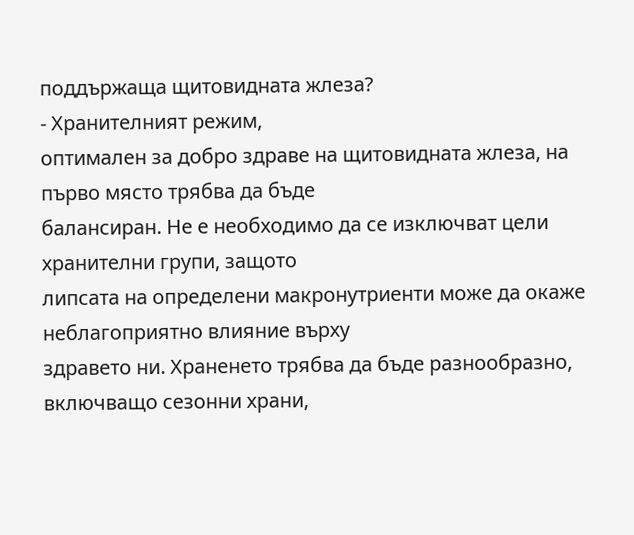поддържаща щитовидната жлеза?
- Хранителният режим,
оптимален за добро здраве на щитовидната жлеза, на първо място трябва да бъде
балансиран. Не е необходимо да се изключват цели хранителни групи, защото
липсата на определени макронутриенти може да окаже неблагоприятно влияние върху
здравето ни. Храненето трябва да бъде разнообразно, включващо сезонни храни,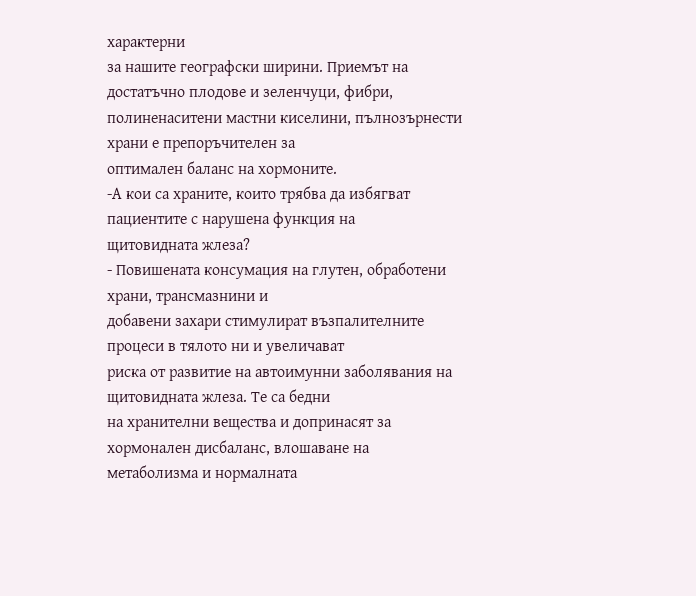характерни
за нашите географски ширини. Приемът на достатъчно плодове и зеленчуци, фибри,
полиненаситени мастни киселини, пълнозърнести храни е препоръчителен за
оптимален баланс на хормоните.
-А кои са храните, които трябва да избягват пациентите с нарушена функция на
щитовидната жлеза?
- Повишената консумация на глутен, обработени храни, трансмазнини и
добавени захари стимулират възпалителните процеси в тялото ни и увеличават
риска от развитие на автоимунни заболявания на щитовидната жлеза. Те са бедни
на хранителни вещества и допринасят за хормонален дисбаланс, влошаване на
метаболизма и нормалната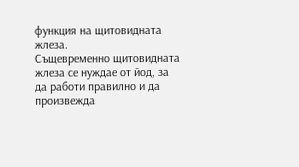функция на щитовидната жлеза.
Същевременно щитовидната жлеза се нуждае от йод, за да работи правилно и да
произвежда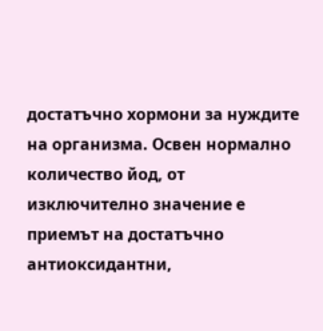достатъчно хормони за нуждите на организма. Освен нормално
количество йод, от изключително значение е приемът на достатъчно
антиоксидантни,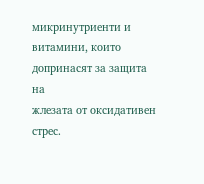микринутриенти и витамини, които допринасят за защита на
жлезата от оксидативен стрес.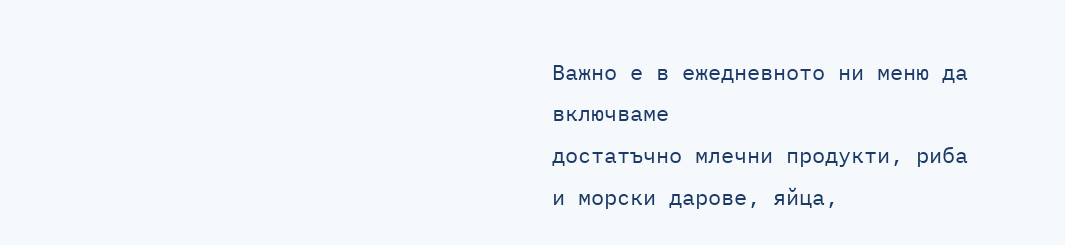Важно е в ежедневното ни меню да включваме
достатъчно млечни продукти, риба и морски дарове, яйца,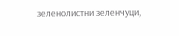зеленолистни зеленчуци,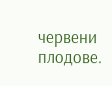червени плодове.